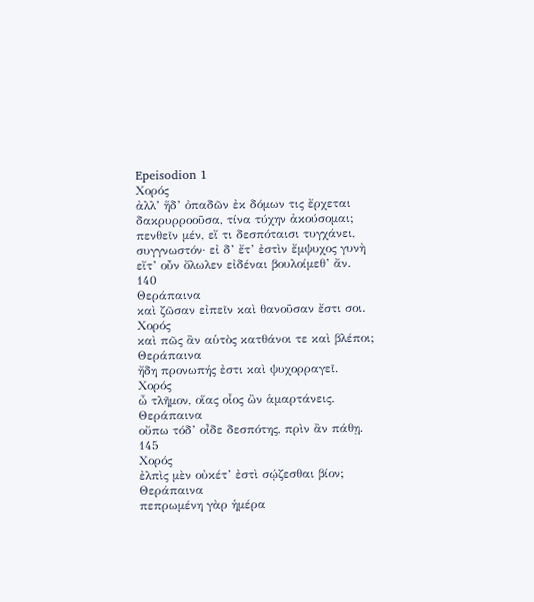Epeisodion 1
Χορός
ἀλλ’ ἥδ’ ὀπαδῶν ἐκ δόμων τις ἔρχεται
δακρυρροοῦσα, τίνα τύχην ἀκούσομαι;
πενθεῖν μέν, εἴ τι δεσπόταισι τυγχάνει,
συγγνωστόν· εἰ δ’ ἔτ’ ἐστὶν ἔμψυχος γυνὴ
εἴτ’ οὖν ὄλωλεν εἰδέναι βουλοίμεθ’ ἄν.
140
Θεράπαινα
καὶ ζῶσαν εἰπεῖν καὶ θανοῦσαν ἔστι σοι.
Χορός
καὶ πῶς ἂν αὑτὸς κατθάνοι τε καὶ βλέποι;
Θεράπαινα
ἤδη προνωπής ἐστι καὶ ψυχορραγεῖ.
Χορός
ὦ τλῆμον, οἵας οἷος ὢν ἁμαρτάνεις.
Θεράπαινα
οὔπω τόδ’ οἶδε δεσπότης, πρὶν ἂν πάθῃ.
145
Χορός
ἐλπὶς μὲν οὐκέτ’ ἐστὶ σῴζεσθαι βίον;
Θεράπαινα
πεπρωμένη γὰρ ἡμέρα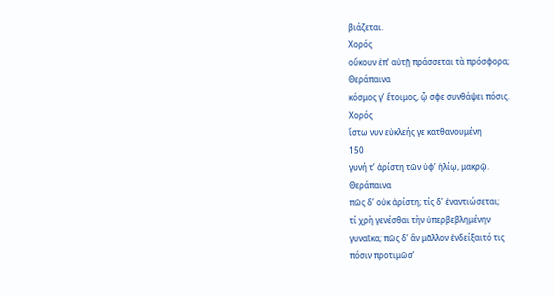βιάζεται.
Χορός
οὔκουν ἐπ’ αὐτῇ πράσσεται τὰ πρόσφορα;
Θεράπαινα
κόσμος γ’ ἕτοιμος, ᾧ σφε συνθάψει πόσις.
Χορός
ἴστω νυν εὐκλεής γε κατθανουμένη
150
γυνή τ’ ἀρίστη τῶν ὑφ’ ἡλίῳ, μακρῷ.
Θεράπαινα
πῶς δ’ οὐκ ἀρίστη; τίς δ’ ἐναντιώσεται;
τί χρὴ γενέσθαι τὴν ὑπερβεβλημένην
γυναῖκα; πῶς δ’ ἂν μᾶλλον ἐνδείξαιτό τις
πόσιν προτιμῶσ’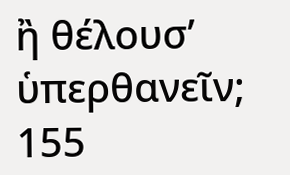ἢ θέλουσ’ ὑπερθανεῖν;
155